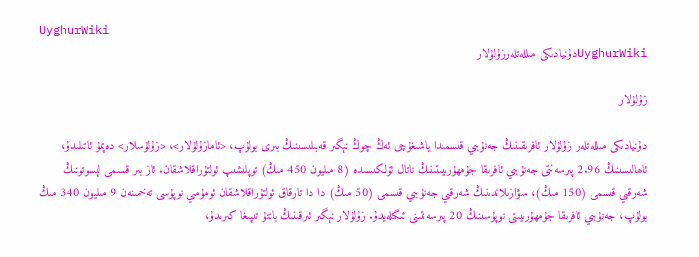UyghurWiki
UyghurWikiدۇنيادىكى مىللەتلەرزۇلۇلار

زۇلۇلار

دۇنيادىكى مىللەتلەر زۇلۇلار ئافرىقىنىڭ جەنۇبىي قىسمىدا ياشىغۇچى ئەڭ چوڭ نېگىر قەبىلىسىنىڭ بىرى بولۇپ، <ئامازۇلۇلار>، <زۇلۇسلار> دەپمۇ ئاتىلىدۇ، ئاھالىسىنىڭ 2.96 پىرسەنتى جەنۇبىي ئافرىقا جۇمھۇرىيىتىنىڭ ناتال ئۆلكىسىدە (8 مىليون 450 مىڭ) توپلىشىپ ئولتۇراقلاشقان. ئاز بىر قسىمى لېسوتونىڭ شەرقىي قىسمى (150 مىڭ)، سۋازىلاندىنىڭ شەرقىي جەنۇبىي قىسمى (50 مىڭ) دا دا تارقاق ئولتۇراقلاشقان ئومۇمىي نوپۇسى تەخمىنەن 9 مىليون 340 مىڭ بولۇپ، جەنۇبىي ئافرىقا جۇمھۇرىيىتى نوپۇسىنىڭ 20 پىرسەنتىنى ئىگىلەيدۇ. زۇلۇلار نېگىر ئىرقىنىڭ بانتۇ تىپىغا كىرىدۇ،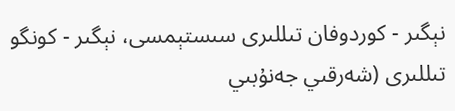نېگىر - كوردوفان تىللىرى سىستېمسى، نېگىر - كونگو تىللىرى (شەرقىي جەنۇبىي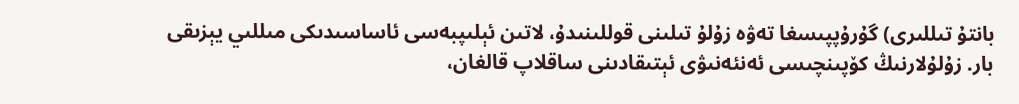بانتۇ تىللىرى) گۇرۇپپىسغا تەۋە زۇلۇ تىلىنى قوللىنىدۇ، لاتىن ئېلىپبەسى ئاساسىدىكى مىللىي يېزىقى بار. زۇلۇلارنىڭ كۆپىنچىسى ئەنئەنىۋى ئېتىقادىنى ساقلاپ قالغان،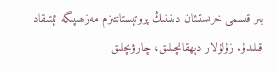بىر قىسمى خرىستىئان دىنىنىڭ پروتېستانتىزم مەزھىپىگە ئېتىقاد قىلىدۇ. زۇلۇلار دېھقانچىلىق، چارۋىچلىق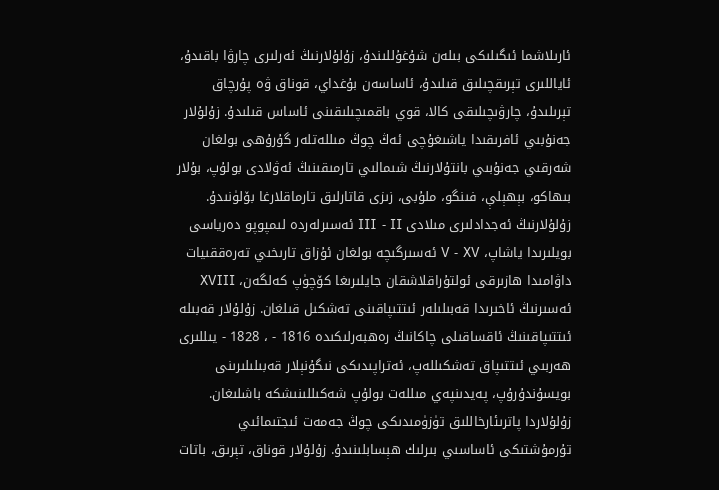ئارىلاشما ئىگىلىكى بىلەن شۇغۇللىندۇ، زۇلۇلارنىڭ ئەرلىرى چارۋا باقىدۇ، ئاياللىرى تېرىقچىلىق قىلىدۇ، ئاساسەن بۇغداي، قوناق ۋە پۇرچاق تېرىلىدۇ، چارۋىچىلىقى كالا، قوي باقمىچىلىقىنى ئاساس قىلىدۇ. زۇلۇلار جەنۇبىي ئافرىقىدا ياشىغۇچى ئەڭ چوڭ مىللەتلەر گۇرۇھى بولغان شەرقىي جەنۇبىي بانتۇلارنىڭ شىمالىي تارمىقىنىڭ ئەۋلادى بولۇپ، بۇلار بىھاكو، بېھېلې، فىنگو، ملۇبى، زىزى قاتارلىق تارماقلارغا بۆلۈنىدۇ. زۇلۇلارنىڭ ئەجدادلىرى مىلادى Ⅲ - Ⅱ ئەسىرلەردە لىمپوپو دەرياسى بويلىرىدا ياشاپ، Ⅴ - ⅩⅤ ئەسىرگىچە بولغان ئۇزاق تارىخىي تەرەققىيات داۋامىدا ھازىرقى ئولتۇراقلاشقان جايلىرىغا كۆچۈپ كەلگەن، ⅩⅧ ئەسىرنىڭ ئاخىرىدا قەبىلىلەر ئىتتىپاقىنى تەشكىل قىلغان. زۇلۇلار قەبىلە ئىتتىپاقىنىڭ ئاقساقىلى چاكانىڭ رەھبەرلىكىدە 1816 - ، 1828 - يىللىرى ھەربىي ئىتتىپاق تەشكىللەپ، ئەتراپىدىكى نىگۇنېلار قەبىلىلىرىنى بويسۇندۇرۇپ، پەيدىنپەي مىللەت بولۇپ شەكىللىنىشكە باشلىغان. زۇلۇلاردا پاترىئارخاللىق تۈزۈمىدىكى چوڭ جەمەت ئىجتىمائىي تۇرمۇشتىكى ئاساسىي بىرلىك ھېسابلىنىدۇ. زۇلۇلار قوناق، تېرىق، باتات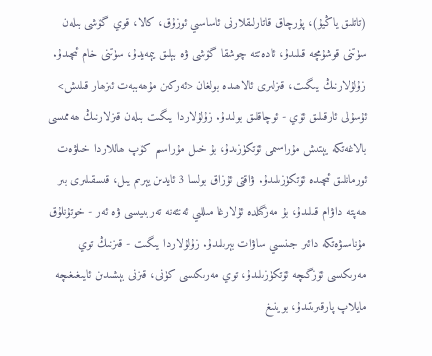(تاتلىق ياڭيۇ)، پۇرچاق قاتارلىقلارنى ئاساسىي ئوزۇق، كالا، قوي گۆشى بىلەن سۈتنى قوشۇمچە قىلىدۇ، ئادەتتە چوشقا گۆشى ۋە بېلىق يېمەيدۇ، سۈتنى خام ئىچىدۇ. زۇلۇلارنىڭ يىگىت، قىزلىرى ئالاھىدە بولغان <ئەركىن مۇھەببەت ئىزھار قىلىش> ئۇسۇلى ئارقىلىق ئۆي - ئوچاقلىق بولىدۇ. زۇلۇلاردا يىگىت بىلەن قىزلارنىڭ ھەممىسى بالاغەتكە يېتىش مۇراسىمى ئۆتكۈزىدۇ، بۇ خىل مۇراسىم كۆپ ھاللاردا خىلۋەت ئورمانلىق ئىچىدە ئۆتكۈزىلىدۇ. ۋاقتى ئۇزاق بولسا 3 ئايدىن يېرىم يىل، قىسقىلىرى بىر ھەپتە داۋام قىلىدۇ، بۇ مەزگىلدە ئۇلارغا مىللىي ئەنئەنە تەربىيىسى ۋە ئەر - خوتۇنلۇق مۇناسىۋەتكە دائىر جىنسىي ساۋات بېرىلىدۇ. زۇلۇلاردا يىگىت - قىزنىڭ توي مەرىكىسى ئۆزگىچە ئۆتكۈزىلىدۇ، توي مەرىكىسى كۈنى، قىزنى بېشىدىن ئايىغىغىچە مايلاپ پارقىرىتىدۇ، بوينىغ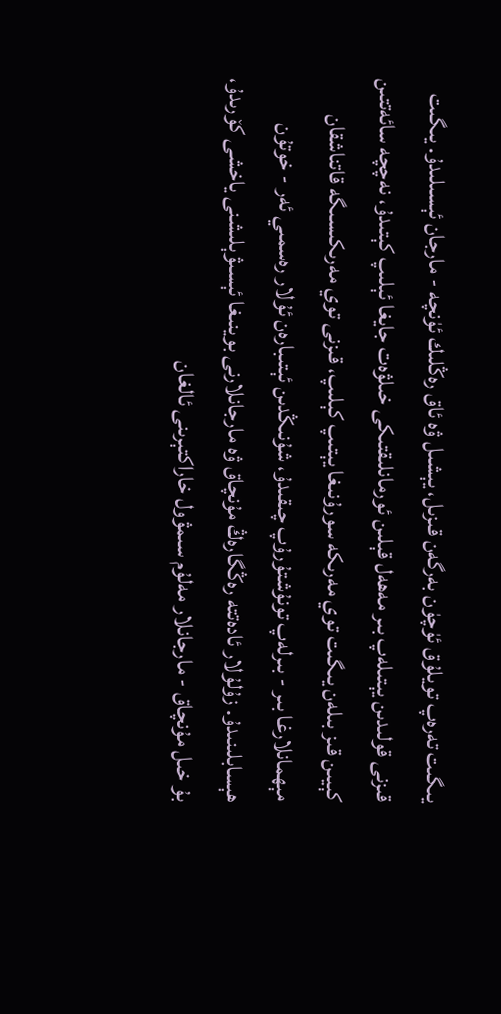يىگىت تەرەپ تويلۇق ئۈچۈن بەرگەن قىزىل، يېشىل ۋە ئاق رەڭلىك ئۈنچە - مارجان ئېسىلىدۇ. يىگىت قىزنى قولىدىن يېتىلەپ بىر مەھەل قېلىن ئورمانلىقتىكى خىلۋەت جايغا ئېلىپ كېتىدۇ، نەچچە سائەتتىن كېيىن قىز بىلەن يىگىت توي مەرىكە سورۇنىغا يېتىپ كېلىپ، قىزنى توي مەرىكىسىگە قاتناشقان مېھمانلارغا بىر - بىرلەپ تونۇشتۇرۇپ چىقىدۇ، شۇنىڭدىن ئېتىبارەن ئۇلار رەسمىي ئەر - خوتۇن ھېسابلىنىدۇ. زۇلۇلار ئادەتتە رەڭگارەڭ مۇنچاق ۋە مارجانلارنى بوينىغا ئېسىۋېلىشنى ياخشى كۆرىدۇ، بۇ خىل مۇنچاق - مارجانلار مەلۇم سىمۋول خاراكتېرىنى ئالغان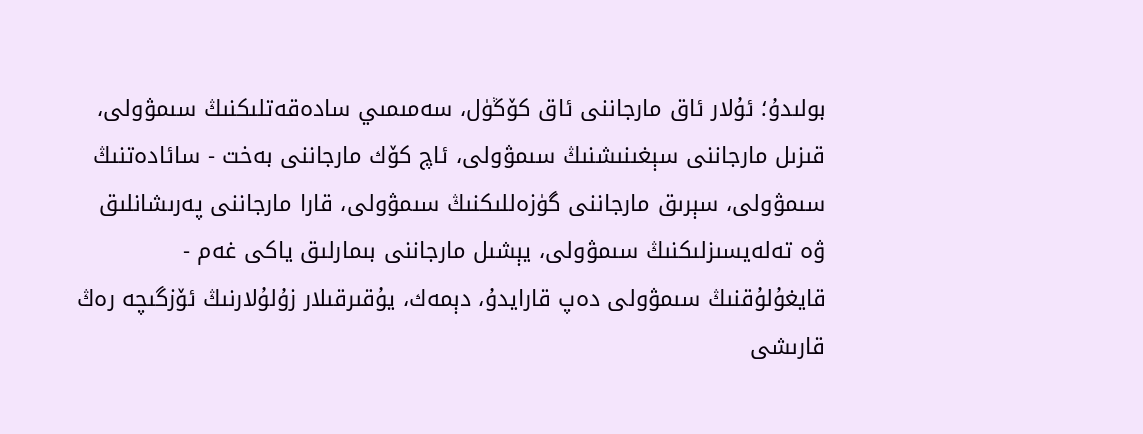بولىدۇ؛ ئۇلار ئاق مارجاننى ئاق كۆڭۈل، سەمىمىي سادەقەتلىكنىڭ سىمۋولى، قىزىل مارجاننى سېغىنىشنىڭ سىمۋولى، ئاچ كۆك مارجاننى بەخت - سائادەتنىڭ سىمۋولى، سېرىق مارجاننى گۈزەللىكنىڭ سىمۋولى، قارا مارجاننى پەرىشانلىق ۋە تەلەيسىزلىكنىڭ سىمۋولى، يېشىل مارجاننى بىمارلىق ياكى غەم - قايغۇلۇقنىڭ سىمۋولى دەپ قارايدۇ، دېمەك، يۇقىرقىلار زۇلۇلارنىڭ ئۆزگىچە رەڭ قارىشى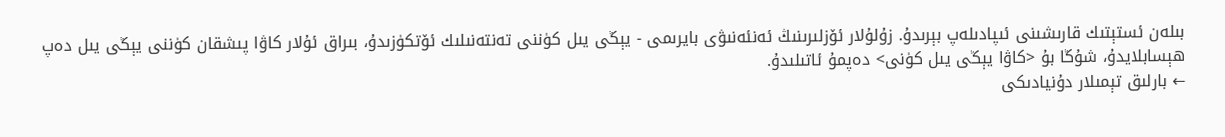بىلەن ئستېتىك قارىشىنى ئىپادىلەپ بېرىدۇ. زۇلۇلار ئۆزلىرىنىڭ ئەنئەنىۋى بايرىمى - يېڭى يىل كۈننى تەنتەنىلىك ئۆتكۈزىدۇ، بىراق ئۇلار كاۋا پىشقان كۈننى يېڭى يىل دەپ ھېسابلايدۇ، شۇڭا بۇ <كاۋا يېڭى يىل كۈنى> دەپمۇ ئاتىلىدۇ.
← بارلىق تېمىلار دۇنيادىكى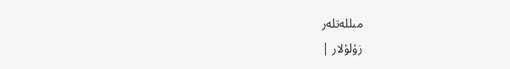مىللەتلەر
زۇلۇلار |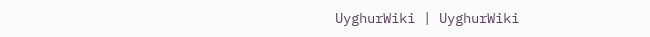UyghurWiki | UyghurWiki